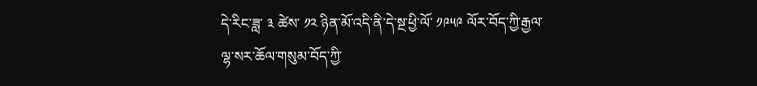དེ་རིང་ཟླ་ ༣ ཚེས་ ༡༢ ཉིན་མོ་འདི་ནི་དེ་སྔ་ཕྱི་ལོ་ ༡༩༥༩ ལོར་བོད་ཀྱི་རྒྱལ་ལྷ་སར་ཆོལ་གསུམ་བོད་ཀྱི་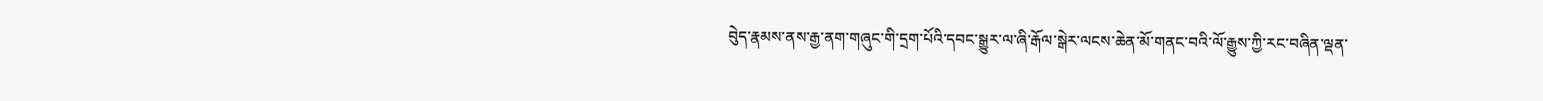བེུད་རྣམས་ནས་རྒྱ་ནག་གཞུང་གི་དྲག་པོའི་དབང་སྒྱུར་ལ་ཞི་རྒོལ་སྒེར་ལངས་ཆེན་མོ་གནང་བའི་ལོ་རྒྱུས་ཀྱི་རང་བཞིན་ལྡན་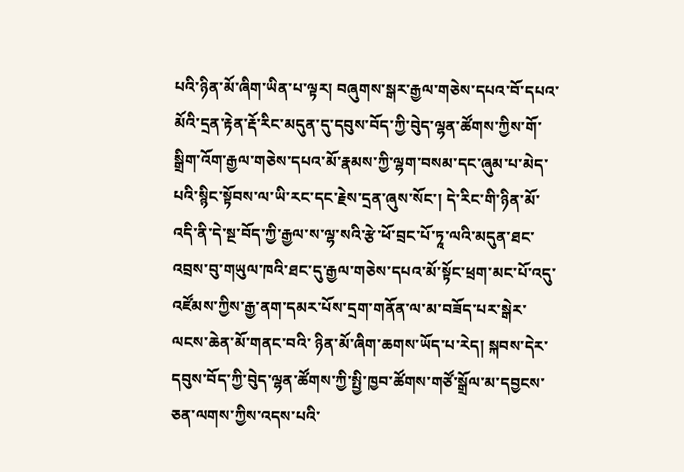པའི་ཉིན་མོ་ཞིག་ཡིན་པ་ལྟར། བཞུགས་སྒར་རྒྱལ་གཅེས་དཔའ་བོ་དཔའ་མོའི་དྲན་རྟེན་རྡོ་རིང་མདུན་དུ་དབུས་བོད་ཀྱི་བེུད་ལྷན་ཚོགས་ཀྱིས་གོ་སྒྲིག་འོག་རྒྱལ་གཅེས་དཔའ་མོ་རྣམས་ཀྱི་ལྷག་བསམ་དང་ཞུམ་པ་མེད་པའི་སྙིང་སྟོབས་ལ་ཡི་རང་དང་རྗེས་དྲན་ཞུས་སོང་། དེ་རིང་གི་ཉིན་མོ་འདི་ནི་དེ་སྔ་བོད་ཀྱི་རྒྱལ་ས་ལྷ་སའི་རྩེ་ཕོ་བྲང་པོ་ཏཱ་ལའི་མདུན་ཐང་འབྲས་བུ་གཡུལ་ཁའི་ཐང་དུ་རྒྱལ་གཅེས་དཔའ་མོ་སྟོང་ཕྲག་མང་པོ་འདུ་འཛོམས་ཀྱིས་རྒྱ་ནག་དམར་པོས་དྲག་གནོན་ལ་མ་བཟོད་པར་སྒེར་ལངས་ཆེན་མོ་གནང་བའི་ ཉིན་མོ་ཞིག་ཆགས་ཡོད་པ་རེད། སྐབས་དེར་དབུས་བོད་ཀྱི་བེུད་ལྷན་ཚོགས་ཀྱི་སྤྱི་ཁྱབ་ཚོགས་གཙོ་སྒྲོལ་མ་དབྱངས་ཅན་ལགས་ཀྱིས་འདས་པའི་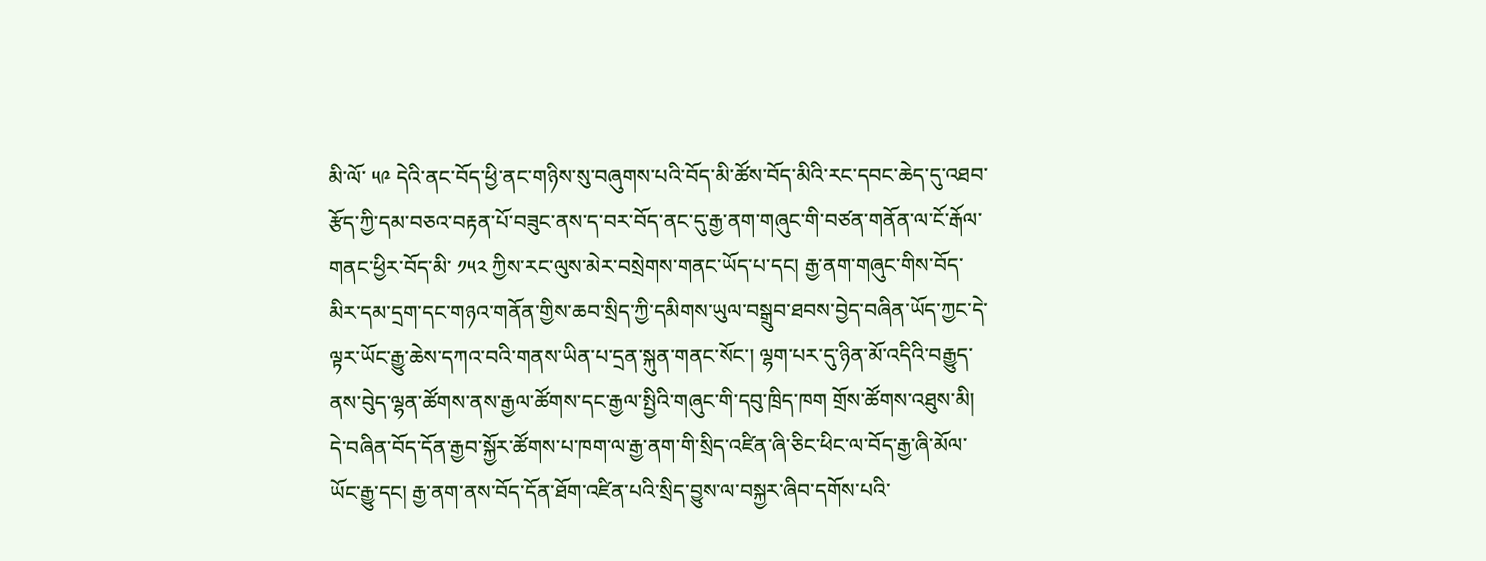མི་ལོ་ ༥༩ དེའི་ནང་བོད་ཕྱི་ནང་གཉིས་སུ་བཞུགས་པའི་བོད་མི་ཚོས་བོད་མིའི་རང་དབང་ཆེད་དུ་འཐབ་རྩོད་ཀྱི་དམ་བཅའ་བརྟན་པོ་བཟུང་ནས་ད་བར་བོད་ནང་དུ་རྒྱ་ནག་གཞུང་གི་བཙན་གནོན་ལ་ངོ་རྒོལ་གནང་ཕྱིར་བོད་མི་ ༡༥༢ ཀྱིས་རང་ལུས་མེར་བསྲེགས་གནང་ཡོད་པ་དང། རྒྱ་ནག་གཞུང་གིས་བོད་མིར་དམ་དྲག་དང་གཉའ་གནོན་གྱིས་ཆབ་སྲིད་ཀྱི་དམིགས་ཡུལ་བསྒྲུབ་ཐབས་བྱེད་བཞིན་ཡོད་ཀྱང་དེ་ལྟར་ཡོང་རྒྱུ་ཆེས་དཀའ་བའི་གནས་ཡིན་པ་དྲན་སྐུན་གནང་སོང་། ལྷག་པར་དུ་ཉིན་མོ་འདིའི་བརྒྱུད་ནས་བེུད་ལྷན་ཚོགས་ནས་རྒྱལ་ཚོགས་དང་རྒྱལ་སྤྱིའི་གཞུང་གི་དབུ་ཁྲིད་ཁག གྲོས་ཚོགས་འཐུས་མི། དེ་བཞིན་བོད་དོན་རྒྱབ་སྐྱོར་ཚོགས་པ་ཁག་ལ་རྒྱ་ནག་གི་སྲིད་འཛིན་ཞི་ཅིང་ཕིང་ལ་བོད་རྒྱ་ཞི་མོལ་ཡོང་རྒྱུ་དང། རྒྱ་ནག་ནས་བོད་དོན་ཐོག་འཛིན་པའི་སྲིད་བྱུས་ལ་བསྐྱར་ཞིབ་དགོས་པའི་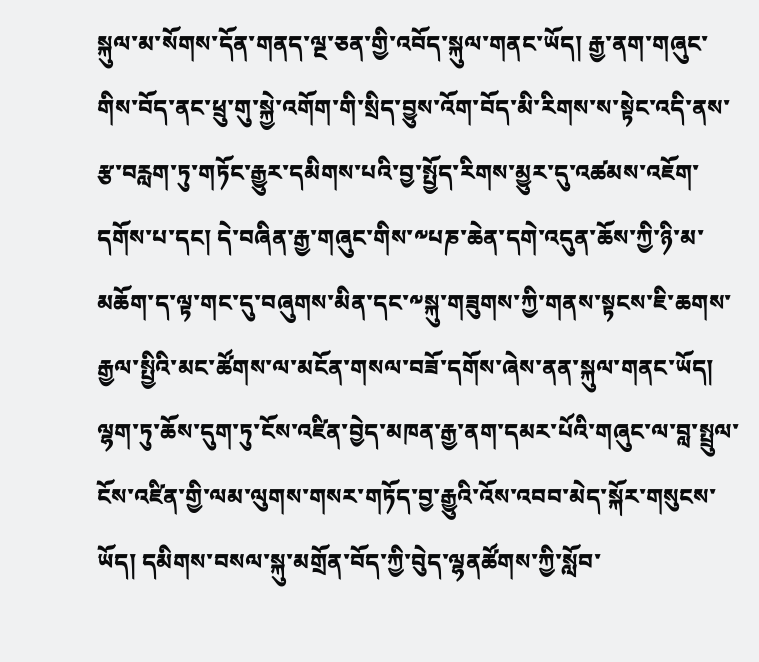སྐུལ་མ་སོགས་དོན་གནད་ལྔ་ཅན་གྱི་འབོད་སྐུལ་གནང་ཡོད། རྒྱ་ནག་གཞུང་གིས་བོད་ནང་ཕྲུ་གུ་སྐྱེ་འགོག་གི་སྲིད་བྱུས་འོག་བོད་མི་རིགས་ས་སྟེང་འདི་ནས་རྩ་བརླག་ཏུ་གཏོང་རྒྱུར་དམིགས་པའི་བྱ་སྤྱོད་རིགས་མྱུར་དུ་འཚམས་འཇོག་དགོས་པ་དང། དེ་བཞིན་རྒྱ་གཞུང་གིས་༸པཎ་ཆེན་དགེ་འདུན་ཆོས་ཀྱི་ཉི་མ་མཆོག་ད་ལྟ་གང་དུ་བཞུགས་མིན་དང་༸སྐུ་གཟུགས་ཀྱི་གནས་སྟངས་ཇི་ཆགས་རྒྱལ་སྤྱིའི་མང་ཚོགས་ལ་མངོན་གསལ་བཟོ་དགོས་ཞེས་ནན་སྐུལ་གནང་ཡོད། ལྷག་ཏུ་ཆོས་དུག་ཏུ་ངོས་འཛིན་བྱེད་མཁན་རྒྱ་ནག་དམར་པོའི་གཞུང་ལ་བླ་སྤྲུལ་ངོས་འཛིན་གྱི་ལམ་ལུགས་གསར་གཏོད་བྱ་རྒྱུའི་འོས་འབབ་མེད་སྐོར་གསུངས་ཡོད། དམིགས་བསལ་སྐུ་མགྲོན་བོད་ཀྱི་བེུད་ལྷནཚོགས་ཀྱི་སློབ་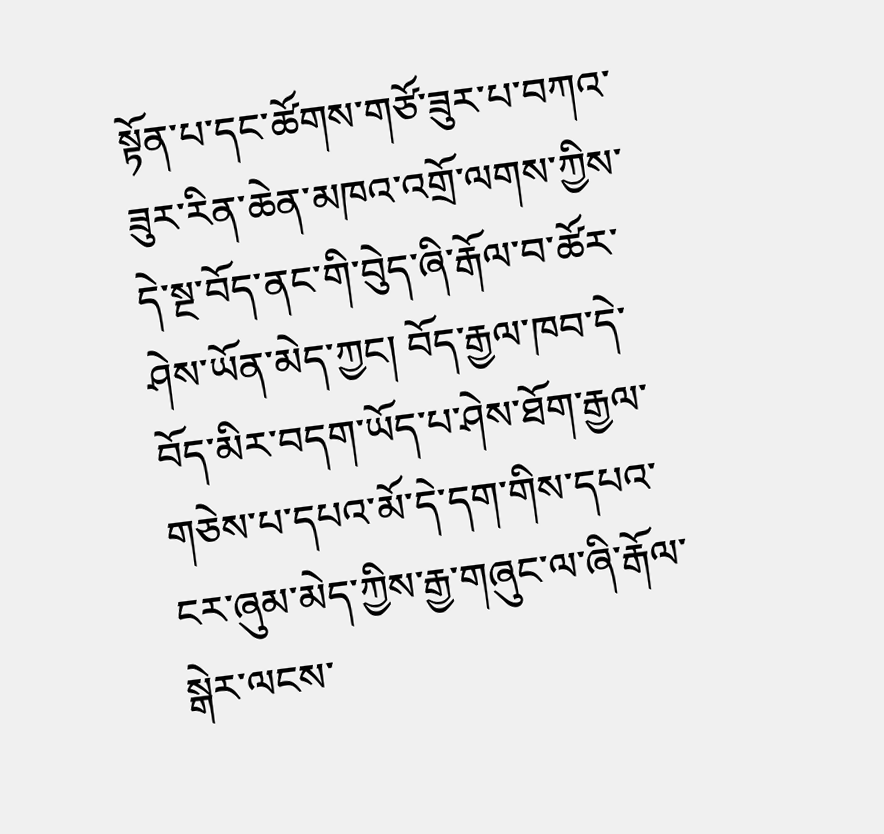སྟོན་པ་དང་ཚོགས་གཙོ་ཟུར་པ་བཀའ་ཟུར་རིན་ཆེན་མཁའ་འགྲོ་ལགས་ཀྱིས་དེ་སྔ་བོད་ནང་གི་བེུད་ཞི་རྒོལ་བ་ཚོར་ཤེས་ཡོན་མེད་ཀྱང། བོད་རྒྱལ་ཁབ་དེ་བོད་མིར་བདག་ཡོད་པ་ཤེས་ཐོག་རྒྱལ་གཅེས་པ་དཔའ་མོ་དེ་དག་གིས་དཔའ་ངར་ཞུམ་མེད་ཀྱིས་རྒྱ་གཞུང་ལ་ཞི་རྒོལ་སྒེར་ལངས་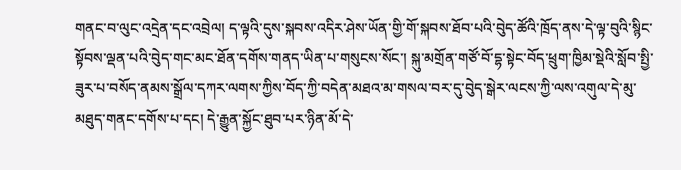གནང་བ་ལུང་འདྲེན་དང་འབྲེལ། ད་ལྟའི་དུས་སྐབས་འདིར་ཤེས་ཡོན་གྱི་གོ་སྐབས་ཐོབ་པའི་བེུད་ཚོའི་ཁྲོད་ནས་དེ་ལྟ་བུའི་སྙིང་སྟོབས་ལྡན་པའི་བེུད་གང་མང་ཐོན་དགོས་གནད་ཡིན་པ་གསུངས་སོང་། སྐུ་མགྲོན་གཙོ་བོ་དྷ་སྟེང་བོད་ཕྲུག་ཁྱིམ་སྡེའི་སློབ་སྤྱི་ཟུར་པ་བསོད་ནམས་སྒྲོལ་དཀར་ལགས་ཀྱིས་བོད་ཀྱི་བདེན་མཐའ་མ་གསལ་བར་དུ་བེུད་སྒེར་ལངས་ཀྱི་ལས་འགུལ་དེ་མུ་མཐུད་གནང་དགོས་པ་དང། དེ་རྒྱུན་སྐྱོང་ཐུབ་པར་ཉིན་མོ་དེ་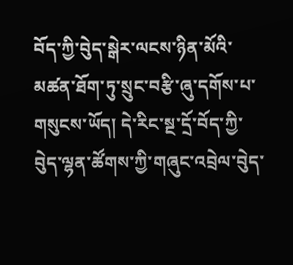བོད་ཀྱི་བེུད་སྒེར་ལངས་ཉིན་མོའི་མཚན་ཐོག་ཏུ་སྲུང་བརྩི་ཞུ་དགོས་པ་གསུངས་ཡོད། དེ་རིང་སྔ་དྲོ་བོད་ཀྱི་བེུད་ལྷན་ཚོགས་ཀྱི་གཞུང་འབྲེལ་བེུད་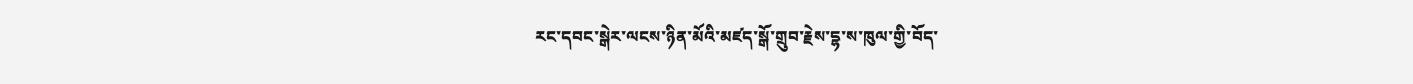རང་དབང་སྒེར་ལངས་ཉིན་མོའི་མཛད་སྒོ་གྲུབ་རྗེས་དྷ་ས་ཁུལ་གྱི་བོད་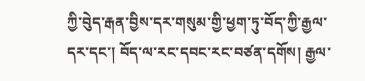ཀྱི་བེུད་རྒན་བྱིས་དར་གསུམ་གྱི་ཕྱག་ཏུ་བོད་ཀྱི་རྒྱལ་དར་དང་། བོད་ལ་རང་དབང་རང་བཙན་དགོས། རྒྱལ་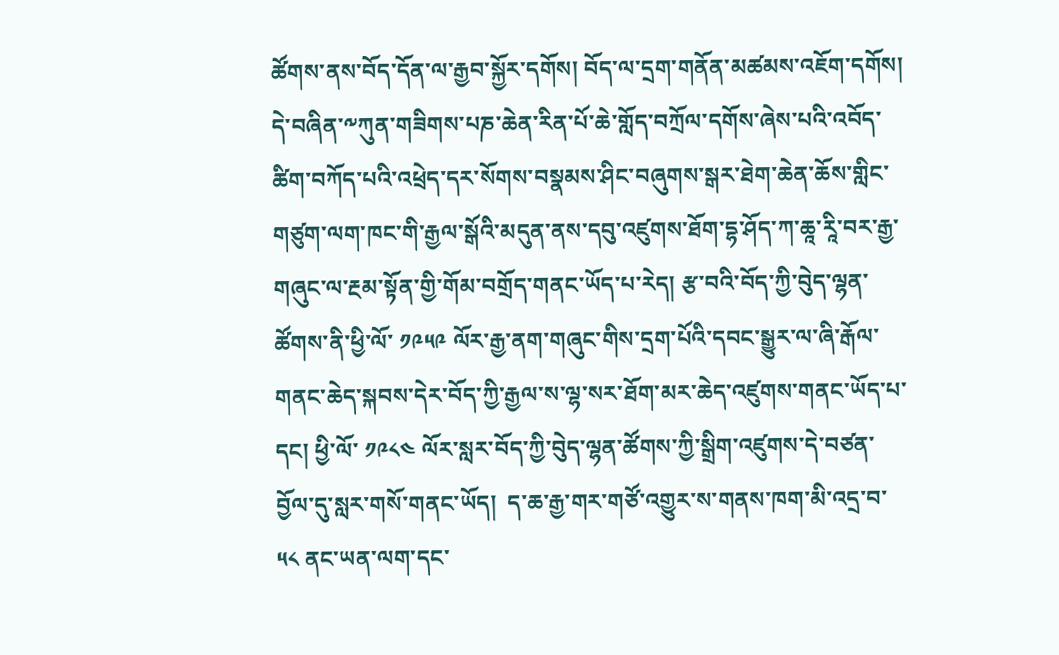ཚོགས་ནས་བོད་དོན་ལ་རྒྱབ་སྐྱོར་དགོས། བོད་ལ་དྲག་གནོན་མཚམས་འཇོག་དགོས། དེ་བཞིན་༸ཀུན་གཟིགས་པཎ་ཆེན་རིན་པོ་ཆེ་གློད་བཀྲོལ་དགོས་ཞེས་པའི་འབོད་ཚིག་བཀོད་པའི་འཕྲེད་དར་སོགས་བསྣམས་ཤིང་བཞུགས་སྒར་ཐེག་ཆེན་ཆོས་གླིང་གཙུག་ལག་ཁང་གི་རྒྱལ་སྒོའི་མདུན་ནས་དབུ་འཛུགས་ཐོག་དྷ་ཤོད་ཀ་ཆཱ་རཱི་བར་རྒྱ་གཞུང་ལ་རྔམ་སྟོན་གྱི་གོམ་བགྲོད་གནང་ཡོད་པ་རེད། རྩ་བའི་བོད་ཀྱི་བེུད་ལྷན་ཚོགས་ནི་ཕྱི་ལོ་ ༡༩༥༩ ལོར་རྒྱ་ནག་གཞུང་གིས་དྲག་པོའི་དབང་སྒྱུར་ལ་ཞི་རྒོལ་གནང་ཆེད་སྐབས་དེར་བོད་ཀྱི་རྒྱལ་ས་ལྷ་སར་ཐོག་མར་ཆེད་འཛུགས་གནང་ཡོད་པ་དང། ཕྱི་ལོ་ ༡༩༨༤ ལོར་སླར་བོད་ཀྱི་བེུད་ལྷན་ཚོགས་ཀྱི་སྒྲིག་འཛུགས་དེ་བཙན་བྱོལ་དུ་སླར་གསོ་གནང་ཡོད།  ད་ཆ་རྒྱ་གར་གཙོ་འགྱུར་ས་གནས་ཁག་མི་འདྲ་བ་ ༥༨ ནང་ཡན་ལག་དང་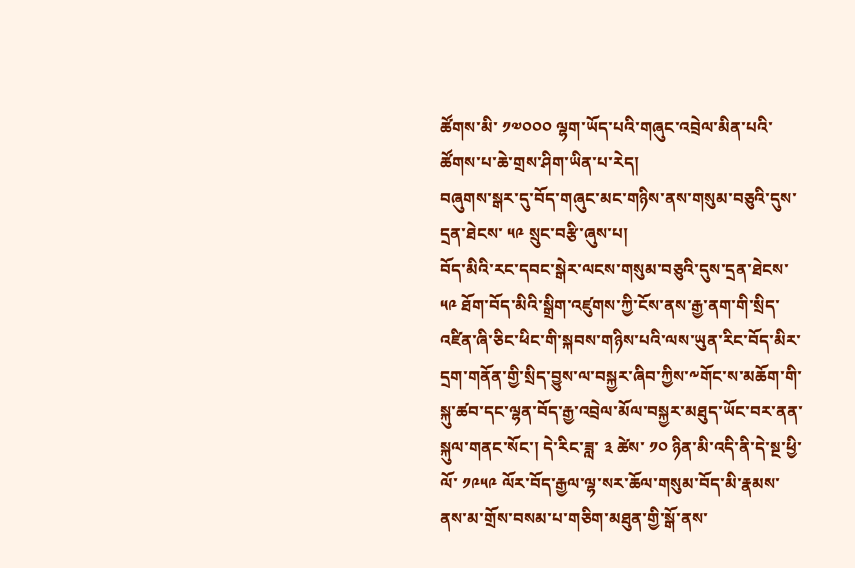ཚོགས་མི་ ༡༧༠༠༠ ལྷག་ཡོད་པའི་གཞུང་འབྲེལ་མིན་པའི་ཚོགས་པ་ཆེ་གྲས་ཤིག་ཡིན་པ་རེད།
བཞུགས་སྒར་དུ་བོད་གཞུང་མང་གཉིས་ནས་གསུམ་བཅུའི་དུས་དྲན་ཐེངས་ ༥༩ སྲུང་བརྩི་ཞུས་པ།
བོད་མིའི་རང་དབང་སྒེར་ལངས་གསུམ་བཅུའི་དུས་དྲན་ཐེངས་ ༥༩ ཐོག་བོད་མིའི་སྒྲིག་འཛུགས་ཀྱི་ངོས་ནས་རྒྱ་ནག་གི་སྲིད་འཛིན་ཞི་ཅིང་ཕིང་གི་སྐབས་གཉིས་པའི་ལས་ཡུན་རིང་བོད་མིར་དྲག་གནོན་གྱི་སྲིད་བྱུས་ལ་བསྐྱར་ཞིབ་ཀྱིས་༸གོང་ས་མཆོག་གི་སྐུ་ཚབ་དང་ལྷན་བོད་རྒྱ་འབྲེལ་མོལ་བསྐྱར་མཐུད་ཡོང་བར་ནན་སྐུལ་གནང་སོང་། དེ་རིང་ཟླ་ ༣ ཚེས་ ༡༠ ཉིན་མི་འདི་ནི་དེ་སྔ་ཕྱི་ལོ་ ༡༩༥༩ ལོར་བོད་རྒྱལ་ལྷ་སར་ཆོལ་གསུམ་བོད་མི་རྣམས་ནས་མ་གྲོས་བསམ་པ་གཅིག་མཐུན་གྱི་སྒོ་ནས་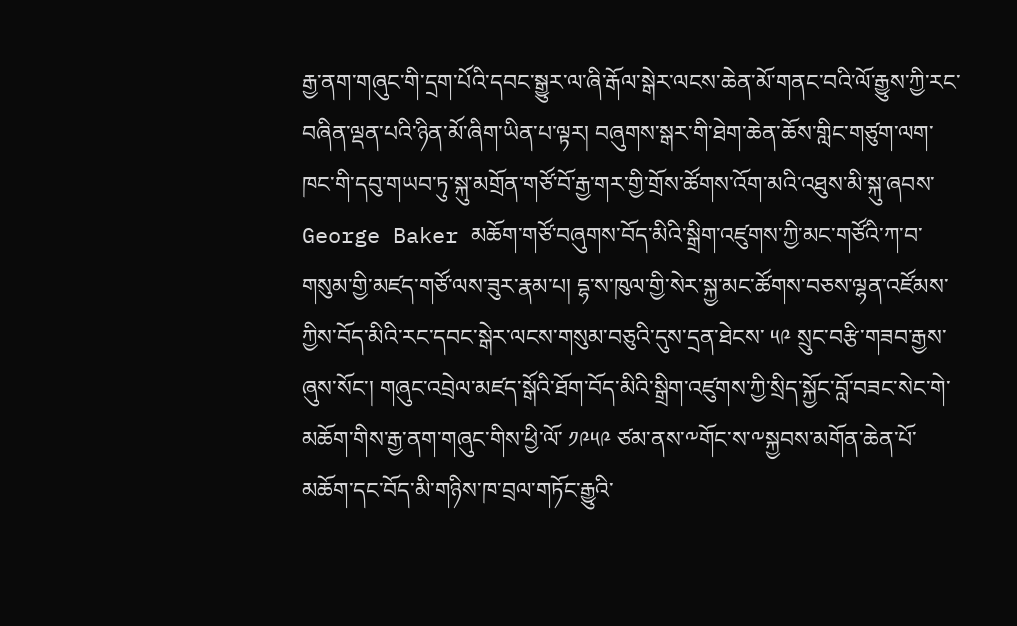རྒྱ་ནག་གཞུང་གི་དྲག་པོའི་དབང་སྒྱུར་ལ་ཞི་རྒོལ་སྒེར་ལངས་ཆེན་མོ་གནང་བའི་ལོ་རྒྱུས་ཀྱི་རང་བཞིན་ལྡན་པའི་ཉིན་མོ་ཞིག་ཡིན་པ་ལྟར། བཞུགས་སྒར་གི་ཐེག་ཆེན་ཆོས་གླིང་གཙུག་ལག་ཁང་གི་དབུ་གཡབ་ཏུ་སྐུ་མགྲོན་གཙོ་བོ་རྒྱ་གར་གྱི་གྲོས་ཚོགས་འོག་མའི་འཐུས་མི་སྐུ་ཞབས་ George Baker མཆོག་གཙོ་བཞུགས་བོད་མིའི་སྒྲིག་འཛུགས་ཀྱི་མང་གཙོའི་ཀ་བ་གསུམ་གྱི་མཛད་གཙོ་ལས་ཟུར་རྣམ་པ། དྷ་ས་ཁུལ་གྱི་སེར་སྐྱ་མང་ཚོགས་བཅས་ལྷན་འཛོམས་ཀྱིས་བོད་མིའི་རང་དབང་སྒེར་ལངས་གསུམ་བཅུའི་དུས་དྲན་ཐེངས་ ༥༩ སྲུང་བརྩི་གཟབ་རྒྱས་ཞུས་སོང་། གཞུང་འབྲེལ་མཛད་སྒོའི་ཐོག་བོད་མིའི་སྒྲིག་འཛུགས་ཀྱི་སྲིད་སྐྱོང་བློ་བཟང་སེང་གེ་མཆོག་གིས་རྒྱ་ནག་གཞུང་གིས་ཕྱི་ལོ་ ༡༩༥༩ ཙམ་ནས་༸གོང་ས་༸སྐྱབས་མགོན་ཆེན་པོ་མཆོག་དང་བོད་མི་གཉིས་ཁ་བྲལ་གཏོང་རྒྱུའི་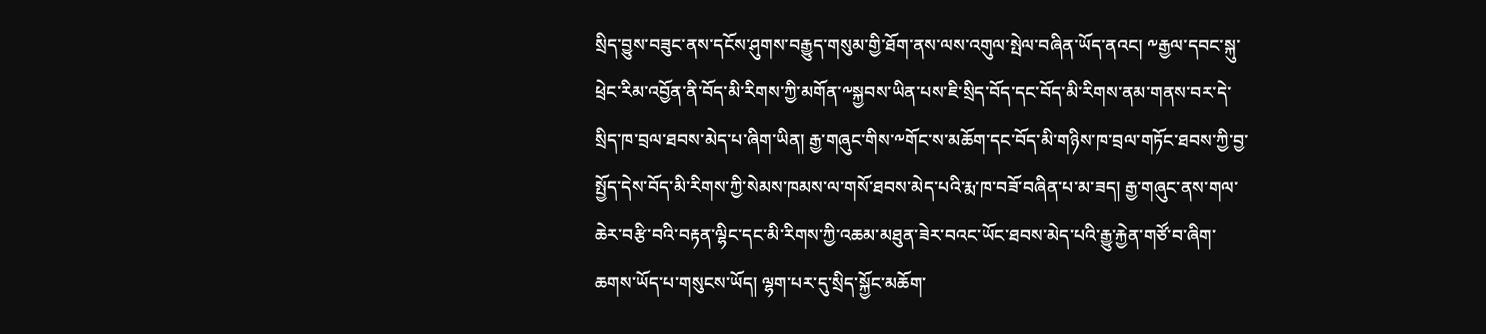སྲིད་བྱུས་བཟུང་ནས་དངོས་ཤུགས་བརྒྱུད་གསུམ་གྱི་ཐོག་ནས་ལས་འགུལ་སྤེལ་བཞིན་ཡོད་ནའང། ༸རྒྱལ་དབང་སྐུ་ཕྲེང་རིམ་འབྱོན་ནི་བོད་མི་རིགས་ཀྱི་མགོན་༸སྐྱབས་ཡིན་པས་ཇི་སྲིད་བོད་དང་བོད་མི་རིགས་ནམ་གནས་བར་དེ་སྲིད་ཁ་བྲལ་ཐབས་མེད་པ་ཞིག་ཡིན། རྒྱ་གཞུང་གིས་༸གོང་ས་མཆོག་དང་བོད་མི་གཉིས་ཁ་བྲལ་གཏོང་ཐབས་ཀྱི་བྱ་སྤྱོད་དེས་བོད་མི་རིགས་ཀྱི་སེམས་ཁམས་ལ་གསོ་ཐབས་མེད་པའི་རྨ་ཁ་བཟོ་བཞིན་པ་མ་ཟད། རྒྱ་གཞུང་ནས་གལ་ཆེར་བརྩི་བའི་བརྟན་ལྷིང་དང་མི་རིགས་ཀྱི་འཆམ་མཐུན་ཟེར་བའང་ཡོང་ཐབས་མེད་པའི་རྒྱུ་རྐྱེན་གཙོ་བ་ཞིག་ཆགས་ཡོད་པ་གསུངས་ཡོད། ལྷག་པར་དུ་སྲིད་སྐྱོང་མཆོག་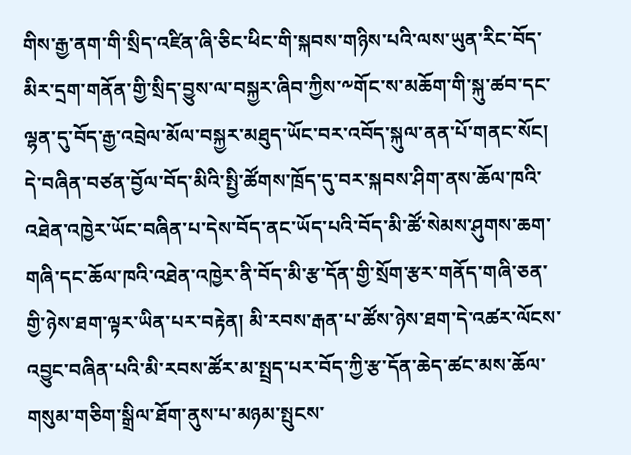གིས་རྒྱ་ནག་གི་སྲིད་འཛིན་ཞི་ཅིང་ཕིང་གི་སྐབས་གཉིས་པའི་ལས་ཡུན་རིང་བོད་མིར་དྲག་གནོན་གྱི་སྲིད་བྱུས་ལ་བསྐྱར་ཞིབ་ཀྱིས་༸གོང་ས་མཆོག་གི་སྐུ་ཚབ་དང་ལྷན་དུ་བོད་རྒྱ་འབྲེལ་མོལ་བསྐྱར་མཐུད་ཡོང་བར་འབོད་སྐུལ་ནན་པོ་གནང་སོང། དེ་བཞིན་བཙན་བྱོལ་བོད་མིའི་སྤྱི་ཚོགས་ཁྲོད་དུ་བར་སྐབས་ཤིག་ནས་ཆོལ་ཁའི་འཐེན་འཁྱེར་ཡོང་བཞིན་པ་དེས་བོད་ནང་ཡོད་པའི་བོད་མི་ཚོ་སེམས་ཤུགས་ཆག་གཞི་དང་ཆོལ་ཁའི་འཐེན་འཁྱེར་ནི་བོད་མི་རྩ་དོན་གྱི་སྲོག་རྩར་གནོད་གཞི་ཅན་གྱི་ཉེས་ཐག་ལྟར་ཡིན་པར་བརྟེན། མི་རབས་རྒན་པ་ཚོས་ཉེས་ཐག་དེ་འཚར་ལོངས་འབྱུང་བཞིན་པའི་མི་རབས་ཚོར་མ་སྤྲད་པར་བོད་ཀྱི་རྩ་དོན་ཆེད་ཚང་མས་ཆོལ་གསུམ་གཅིག་སྒྲིལ་ཐོག་ནུས་པ་མཉམ་སྤུངས་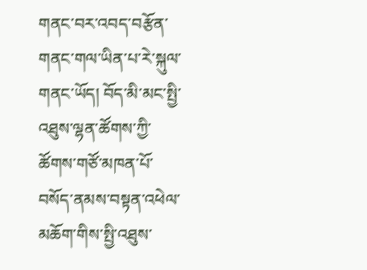གནང་བར་འབད་བརྩོན་གནང་གལ་ཡིན་པ་རེ་སྐུལ་གནང་ཡོད། བོད་མི་མང་སྤྱི་འཐུས་ལྷན་ཚོགས་ཀྱི་ཚོགས་གཙོ་མཁན་པོ་བསོད་ནམས་བསྟན་འཕེལ་མཆོག་གིས་སྤྱི་འཐུས་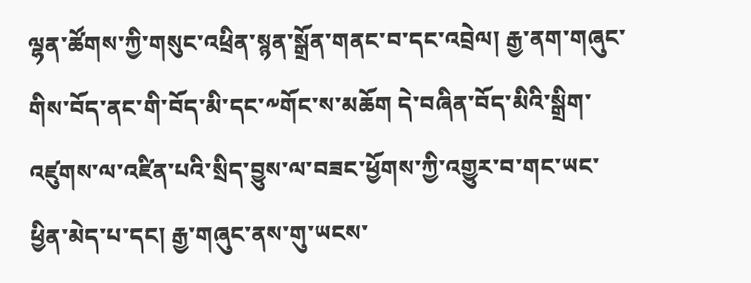ལྷན་ཚོགས་ཀྱི་གསུང་འཕྲིན་སྙན་སྒྲོན་གནང་བ་དང་འབྲེལ། རྒྱ་ནག་གཞུང་གིས་བོད་ནང་གི་བོད་མི་དང་༸གོང་ས་མཆོག དེ་བཞིན་བོད་མིའི་སྒྲིག་འཛུགས་ལ་འཛིན་པའི་སྲིད་བྱུས་ལ་བཟང་ཕྱོགས་ཀྱི་འགྱུར་བ་གང་ཡང་ཕྱིན་མེད་པ་དང། རྒྱ་གཞུང་ནས་གུ་ཡངས་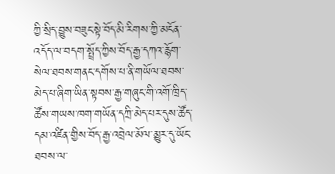ཀྱི་སྲིད་བྱུས་བཟུང་སྟེ་བོད་མི་རིགས་ཀྱི་མངོན་འདོད་ལ་བདག་སྤྲོད་ཀྱིས་བོད་རྒྱ་དཀའ་རྙོག་སེལ་ཐབས་གནང་དགོས་པ་ནི་གཡོལ་ཐབས་མེད་པ་ཞིག་ཡིན་སྟབས་རྒྱ་གཞུང་གི་འགོ་ཁྲིད་ཚོས་གཡས་ཁག་གཡོན་དཀྲི་མེད་པར་དུས་ཚོད་དམ་འཛིན་གྱིས་བོད་རྒྱ་འབྲེལ་མོལ་མྱུར་དུ་ཡོང་ཐབས་ལ་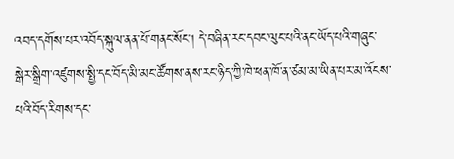འབད་དགོས་པར་འབོད་སྐུལ་ནན་པོ་གནང་སོང། དེ་བཞིན་རང་དབང་ལུང་པའི་ནང་ཡོད་པའི་གཞུང་སྒེར་སྒྲིག་འཛུགས་སྤྱི་དང་བོད་མི་མང་ཚོགས་ནས་རང་ཉིད་ཀྱི་ཁེ་ཕན་ཁོ་ན་ཙམ་མ་ཡིན་པར་མ་འོངས་པའི་བོད་རིགས་དང་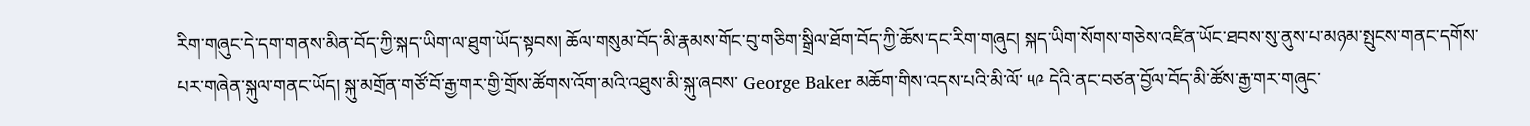རིག་གཞུང་དེ་དག་གནས་མིན་བོད་ཀྱི་སྐད་ཡིག་ལ་ཐུག་ཡོད་སྟབས། ཆོལ་གསུམ་བོད་མི་རྣམས་གོང་བུ་གཅིག་སྒྲིལ་ཐོག་བོད་ཀྱི་ཆོས་དང་རིག་གཞུང། སྐད་ཡིག་སོགས་གཅེས་འཛིན་ཡོང་ཐབས་སུ་ནུས་པ་མཉམ་སྤུངས་གནང་དགོས་པར་གཞེན་སྐུལ་གནང་ཡོད། སྐུ་མགྲོན་གཙོ་བོ་རྒྱ་གར་གྱི་གྲོས་ཚོགས་འོག་མའི་འཐུས་མི་སྐུ་ཞབས་ George Baker མཆོག་གིས་འདས་པའི་མི་ལོ་ ༥༩ དེའི་ནང་བཙན་བྱོལ་བོད་མི་ཚོས་རྒྱ་གར་གཞུང་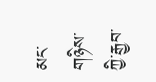མང་གཉིས་ཀྱི་རྒྱབ་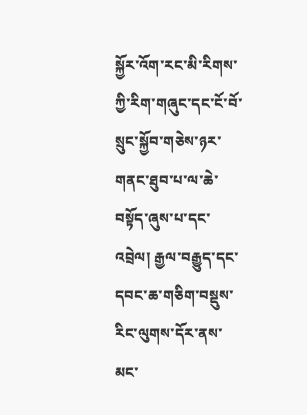སྐྱོར་འོག་རང་མི་རིགས་ཀྱི་རིག་གཞུང་དང་ངོ་བོ་སྲུང་སྐྱོབ་གཅེས་ཉར་གནང་ཐུབ་པ་ལ་ཆེ་བསྟོད་ཞུས་པ་དང་འབྲེལ། རྒྱལ་བརྒྱུད་དང་དབང་ཆ་གཅིག་བསྡུས་རིང་ལུགས་དོར་ནས་མང་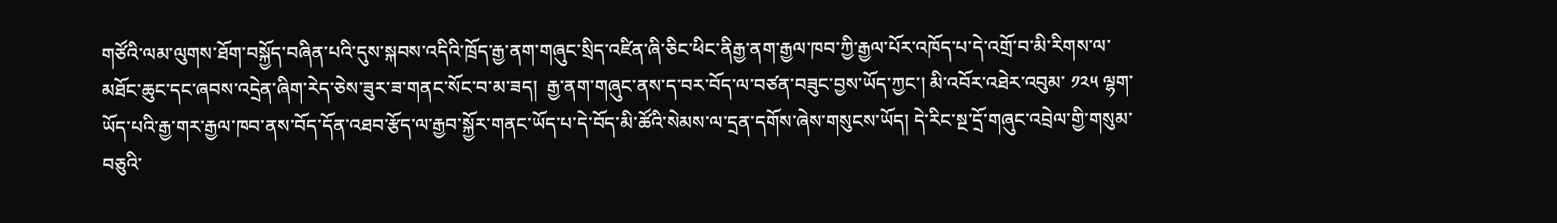གཙོའི་ལམ་ལུགས་ཐོག་བསྐྱོད་བཞིན་པའི་དུས་སྐབས་འདིའི་ཁྲོད་རྒྱ་ནག་གཞུང་སྲིད་འཛིན་ཞི་ཅིང་ཕིང་ནིརྒྱ་ནག་རྒྱལ་ཁབ་ཀྱི་རྒྱལ་པོར་འཁོད་པ་དེ་འགྲོ་བ་མི་རིགས་ལ་མཐོང་ཆུང་དང་ཞབས་འདྲེན་ཞིག་རེད་ཅེས་ཟུར་ཟ་གནང་སོང་བ་མ་ཟད།  རྒྱ་ནག་གཞུང་ནས་ད་བར་བོད་ལ་བཙན་བཟུང་བྱས་ཡོད་ཀྱང་། མི་འབོར་འཐེར་འབུམ་ ༡༢༥ ལྷག་ཡོད་པའི་རྒྱ་གར་རྒྱལ་ཁབ་ནས་བོད་དོན་འཐབ་རྩོད་ལ་རྒྱབ་སྐྱོར་གནང་ཡོད་པ་དེ་བོད་མི་ཚོའི་སེམས་ལ་དྲན་དགོས་ཞེས་གསུངས་ཡོད། དེ་རིང་སྔ་དྲོ་གཞུང་འབྲེལ་གྱི་གསུམ་བཅུའི་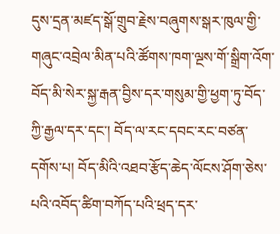དུས་དྲན་མཛད་སྒོ་གྲུབ་རྗེས་བཞུགས་སྒར་ཁུལ་གྱི་གཞུང་འབྲེལ་མིན་པའི་ཚོགས་ཁག་ལྔས་གོ་སྒྲིག་འོག་བོད་མི་སེར་སྐྱ་རྒན་བྱིས་དར་གསུམ་གྱི་ཕྱག་ཏུ་བོད་ཀྱི་རྒྱལ་དར་དང་། བོད་ལ་རང་དབང་རང་བཙན་དགོས་པ། བོད་མིའི་འཐབ་རྩོད་ཆེད་ལོངས་ཤོག་ཅེས་པའི་འབོད་ཚིག་བཀོད་པའི་ཕྲད་དར་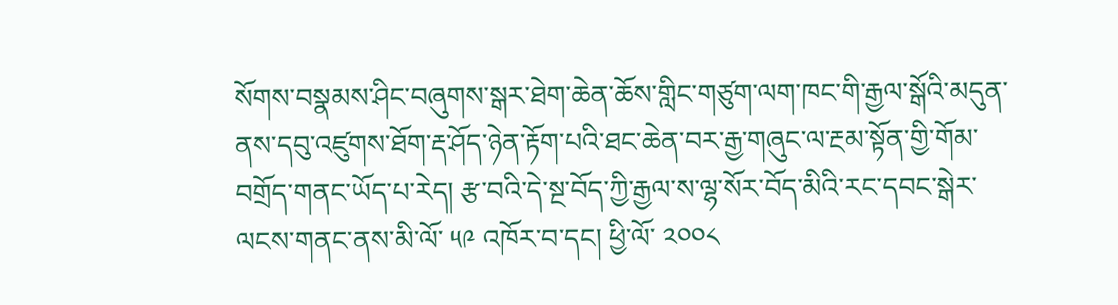སོགས་བསྣམས་ཤིང་བཞུགས་སྒར་ཐེག་ཆེན་ཆོས་གླིང་གཙུག་ལག་ཁང་གི་རྒྱལ་སྒོའི་མདུན་ནས་དབུ་འཛུགས་ཐོག་རྡ་ཤོད་ཉེན་རྟོག་པའི་ཐང་ཆེན་བར་རྒྱ་གཞུང་ལ་རྔམ་སྟོན་གྱི་གོམ་བགྲོད་གནང་ཡོད་པ་རེད། རྩ་བའི་དེ་སྔ་བོད་ཀྱི་རྒྱལ་ས་ལྷ་སོར་བོད་མིའི་རང་དབང་སྒེར་ལངས་གནང་ནས་མི་ལོ་ ༥༩ འཁོར་བ་དང། ཕྱི་ལོ་ ༢༠༠༨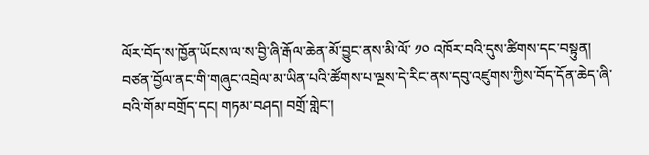ལོར་བོད་ས་ཁྱོན་ཡོངས་ལ་ས་བྱི་ཞི་རྒོལ་ཆེན་མོ་བྱུང་ནས་མི་ལོ་ ༡༠ འཁོར་བའི་དུས་ཚིགས་དང་བསྟུན། བཙན་བྱོལ་ནང་གི་གཞུང་འབྲེལ་མ་ཡིན་པའི་ཚོགས་པ་ལྔས་དེ་རིང་ནས་དབུ་འཛུགས་ཀྱིས་བོད་དོན་ཆེད་ཞི་བའི་གོམ་བགྲོད་དང། གཏམ་བཤད། བགྲོ་གླེང་།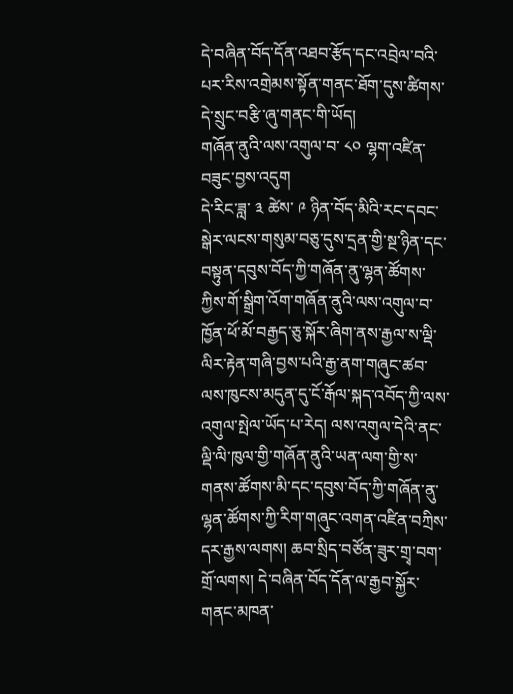དེ་བཞིན་བོད་དོན་འཐབ་རྩོད་དང་འབྲེལ་བའི་པར་རིས་འགྲེམས་སྟོན་གནང་ཐོག་དུས་ཚིགས་དེ་སྲུང་བརྩི་ཞུ་གནང་གི་ཡོད།
གཞོན་ནུའི་ལས་འགུལ་བ་ ༨༠ ལྷག་འཛིན་བཟུང་བྱས་འདུག
དེ་རིང་ཟླ་ ༣ ཚེས་ ༩ ཉིན་བོད་མིའི་རང་དབང་སྒེར་ལངས་གསུམ་བཅུ་དུས་དྲན་གྱི་སྔ་ཉིན་དང་བསྟུན་དབུས་བོད་ཀྱི་གཞོན་ནུ་ལྷན་ཚོགས་ཀྱིས་གོ་སྒྲིག་འོག་གཞོན་ནུའི་ལས་འགུལ་བ་ཁྱོན་ཕོ་མོ་བརྒྱད་ཅུ་སྐོར་ཞིག་ནས་རྒྱལ་ས་ལྡི་ལིར་རྟེན་གཞི་བྱས་པའི་རྒྱ་ནག་གཞུང་ཚབ་ལས་ཁུངས་མདུན་དུ་ངོ་རྒོལ་སྐད་འབོད་ཀྱི་ལས་འགུལ་སྤེལ་ཡོད་པ་རེད། ལས་འགུལ་དེའི་ནང་ལྡི་ལི་ཁུལ་གྱི་གཞོན་ནུའི་ཡན་ལག་གྱི་ས་གནས་ཚོགས་མི་དང་དབུས་བོད་ཀྱི་གཞོན་ནུ་ལྷན་ཚོགས་ཀྱི་རིག་གཞུང་འགན་འཛིན་བཀྲིས་དར་རྒྱས་ལགས། ཆབ་སྲིད་བཙོན་ཟུར་གྲྭ་བག་གྲོ་ལགས། དེ་བཞིན་བོད་དོན་ལ་རྒྱབ་སྐྱོར་གནང་མཁན་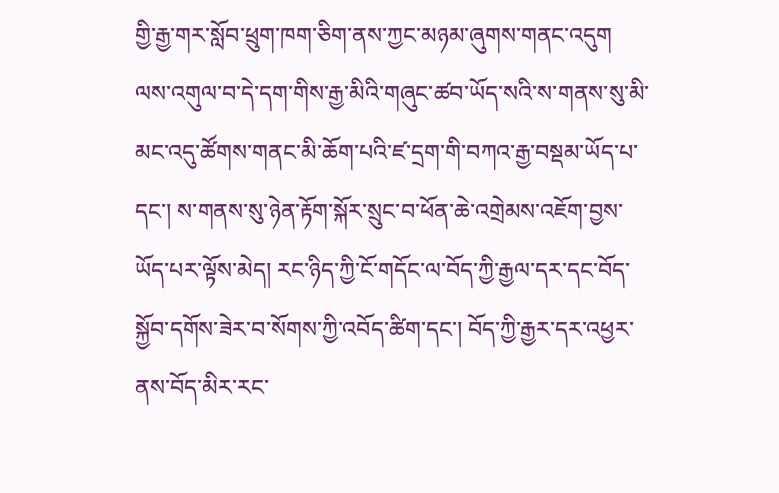གྱི་རྒྱ་གར་སློབ་ཕྲུག་ཁག་ཅིག་ནས་ཀྱང་མཉམ་ཞུགས་གནང་འདུག ལས་འགུལ་བ་དེ་དག་གིས་རྒྱ་མིའི་གཞུང་ཚབ་ཡོད་སའི་ས་གནས་སུ་མི་མང་འདུ་ཚོགས་གནང་མི་ཆོག་པའི་ཛ་དྲག་གི་བཀའ་རྒྱ་བསྡམ་ཡོད་པ་དང་། ས་གནས་སུ་ཉེན་རྟོག་སྐོར་སྲུང་བ་ཕོན་ཆེ་འགྲེམས་འཇོག་བྱས་ཡོད་པར་ལྟོས་མེད། རང་ཉིད་ཀྱི་ངོ་གདོང་ལ་བོད་ཀྱི་རྒྱལ་དར་དང་བོད་སྐྱོབ་དགོས་ཟེར་བ་སོགས་ཀྱི་འབོད་ཚིག་དང་། བོད་ཀྱི་རྒྱར་དར་འཕྱར་ནས་བོད་མིར་རང་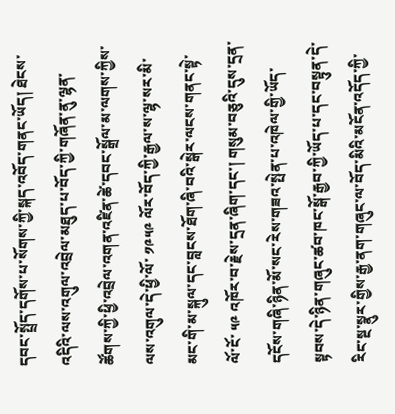དབང་སྤྲོད་དགོས་པ་སོགས་ཀྱི་སྐད་འབོད་གནང་ཡོད། ཐེངས་འདིའི་ལས་འགུལ་འབྲེལ་མཐུད་པ་བོད་ཀྱི་གཞོན་ནུ་ལྷན་ཚོགས་ཀྱི་ཕྱི་འབྲེལ་འགན་འཛིན་ཚེ་དབང་སྒྲོལ་མ་ལགས་ཀྱིས་ལས་འགུལ་དེ་ཕྱི་ལོ་ ༡༩༥༩ ལོར་བོད་ཀྱི་རྒྱལ་ས་ལྷ་སར་མི་མང་གི་མ་སྐུལ་དང་བླངས་ཐོག་ཞི་བའི་སྒེར་ལངས་གནང་སྟེ་ལོ་ངོ་ ༥༩ འཁོར་བ་རྗེས་དྲན་ཞིག་དང་། གསུམ་བཅུའི་དུས་དྲན་དངོས་གཞི་ཉིན་མོ་སང་རེས་གཟའ་སྤེན་པ་འཁེལ་གྱི་ཡོད་སྟབས་དེ་ཉིན་གཞུང་ཚབ་ཁང་སྒོ་རྒྱབ་ཀྱི་ཡོད་པ་དང་བསྟུན་དེ་རིང་སྔ་སྣུར་གྱིས་རྒྱ་ནག་གཞུང་ལ་བོད་མིའི་མངོན་འདོད་ཀྱི་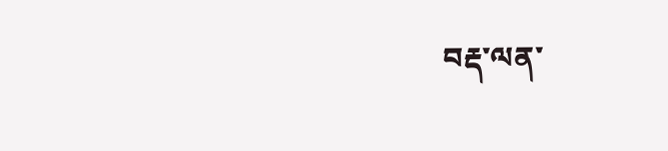བརྡ་ལན་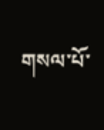གསལ་པོ་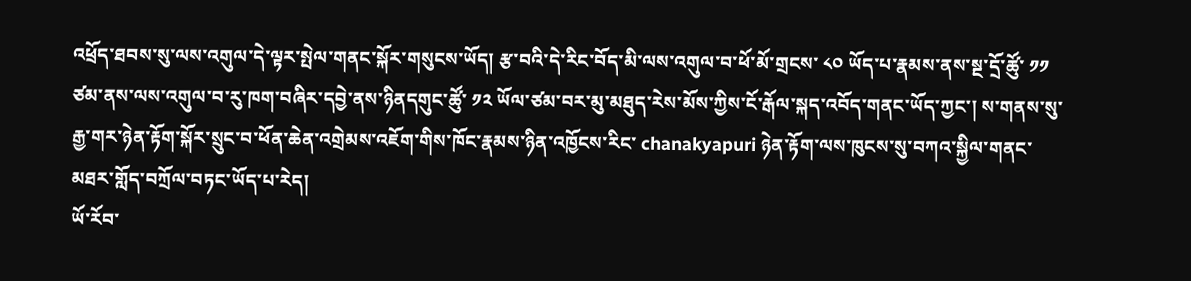འཕྲོད་ཐབས་སུ་ལས་འགུལ་དེ་ལྟར་སྤེལ་གནང་སྐོར་གསུངས་ཡོད། རྩ་བའི་དེ་རིང་བོད་མི་ལས་འགུལ་བ་ཕོ་མོ་གྲངས་ ༨༠ ཡོད་པ་རྣམས་ནས་སྔ་དྲོ་ཚོུ་ ༡༡ ཙམ་ནས་ལས་འགུལ་བ་རུ་ཁག་བཞིར་དབྱེ་ནས་ཉིནདགུང་ཚོུ་ ༡༢ ཡོལ་ཙམ་བར་མུ་མཐུད་རེས་མོས་ཀྱིས་ངོ་རྒོལ་སྐད་འབོད་གནང་ཡོད་ཀྱང་། ས་གནས་སུ་རྒྱ་གར་ཉེན་རྟོག་སྐོར་སྲུང་བ་ཕོན་ཆེན་འགྲེམས་འཇོག་གིས་ཁོང་རྣམས་ཉིན་འཁྱོངས་རིང་ chanakyapuri ཉེན་རྟོག་ལས་ཁུངས་སུ་བཀའ་སྐྱིལ་གནང་མཐར་གློད་བཀྲོལ་བཏང་ཡོད་པ་རེད།
ཡོ་རོབ་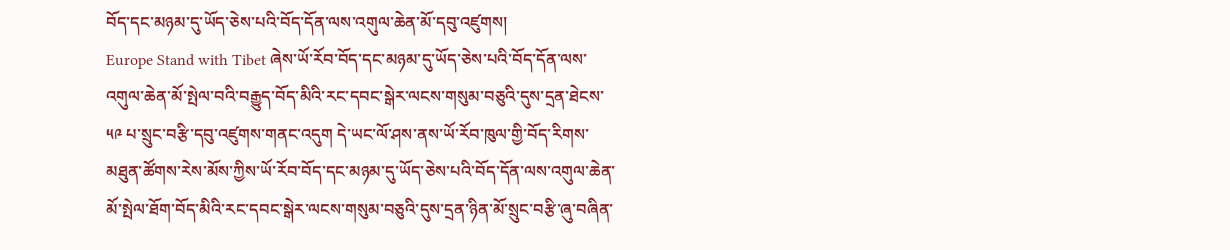བོད་དང་མཉམ་དུ་ཡོད་ཅེས་པའི་བོད་དོན་ལས་འགུལ་ཆེན་མོ་དབུ་འཛུགས།
Europe Stand with Tibet ཞེས་ཡོ་རོབ་བོད་དང་མཉམ་དུ་ཡོད་ཅེས་པའི་བོད་དོན་ལས་འགུལ་ཆེན་མོ་སྤེལ་བའི་བརྒྱུད་བོད་མིའི་རང་དབང་སྒེར་ལངས་གསུམ་བཅུའི་དུས་དྲན་ཐེངས་ ༥༩ པ་སྲུང་བརྩི་དབུ་འཛུགས་གནང་འདུག དེ་ཡང་ལོ་ཤས་ནས་ཡོ་རོབ་ཁུལ་གྱི་བོད་རིགས་མཐུན་ཚོགས་རེས་མོས་ཀྱིས་ཡོ་རོབ་བོད་དང་མཉམ་དུ་ཡོད་ཅེས་པའི་བོད་དོན་ལས་འགུལ་ཆེན་མོ་སྤེལ་ཐོག་བོད་མིའི་རང་དབང་སྒེར་ལངས་གསུམ་བཅུའི་དུས་དྲན་ཉིན་མོ་སྲུང་བརྩི་ཞུ་བཞིན་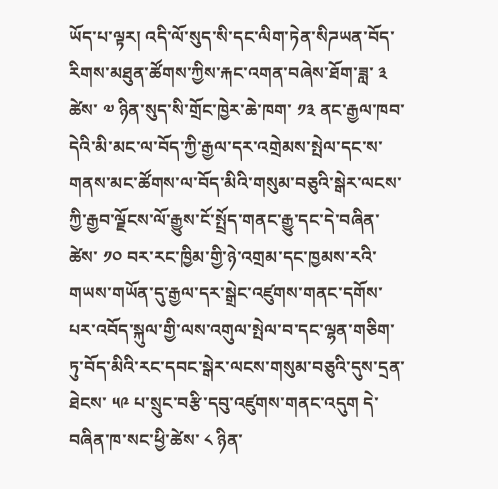ཡོད་པ་ལྟར། འདི་ལོ་སུད་སི་དང་ལིག་ཏེན་སིཌཡན་བོད་རིགས་མཐུན་ཚོགས་ཀྱིས་རྐང་འགན་བཞེས་ཐོག་ཟླ་ ༣ ཚེས་ ༧ ཉིན་སུད་སི་གྲོང་ཁྱེར་ཆེ་ཁག་ ༡༣ ནང་རྒྱལ་ཁབ་དེའི་མི་མང་ལ་བོད་ཀྱི་རྒྱལ་དར་འགྲེམས་སྤེལ་དང་ས་གནས་མང་ཚོགས་ལ་བོད་མིའི་གསུམ་བཅུའི་སྒེར་ལངས་ཀྱི་རྒྱབ་ལྗོངས་ལོ་རྒྱུས་ངོ་སྤྲོད་གནང་རྒྱུ་དང་དེ་བཞིན་ཚེས་ ༡༠ བར་རང་ཁྱིམ་གྱི་ཉེ་འགྲམ་དང་ཁྱམས་རའི་གཡས་གཡོན་དུ་རྒྱལ་དར་སྒྲེང་འཛུགས་གནང་དགོས་པར་འབོད་སྐུལ་གྱི་ལས་འགུལ་སྤེལ་བ་དང་ལྷན་གཅིག་ཏུ་བོད་མིའི་རང་དབང་སྒེར་ལངས་གསུམ་བཅུའི་དུས་དྲན་ཐེངས་ ༥༩ པ་སྲུང་བརྩི་དབུ་འཛུགས་གནང་འདུག དེ་བཞིན་ཁ་སང་ཕྱི་ཚེས་ ༨ ཉིན་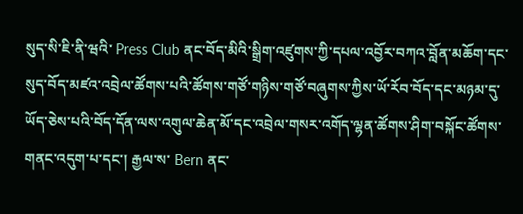སུད་སི་ཇི་ནི་ཝའི་ Press Club ནང་བོད་མིའི་སྒྲིག་འཛུགས་ཀྱི་དཔལ་འབྱོར་བཀའ་བློན་མཆོག་དང་སུད་བོད་མཛའ་འབྲེལ་ཚོགས་པའི་ཚོགས་གཙོ་གཉིས་གཙོ་བཞུགས་ཀྱིས་ཡོ་རོབ་བོད་དང་མཉམ་དུ་ཡོད་ཅེས་པའི་བོད་དོན་ལས་འགུལ་ཆེན་མོ་དང་འབྲེལ་གསར་འགོད་ལྷན་ཚོགས་ཤིག་བསྐོང་ཚོགས་གནང་འདུག་པ་དང་། རྒྱལ་ས་ Bern ནང་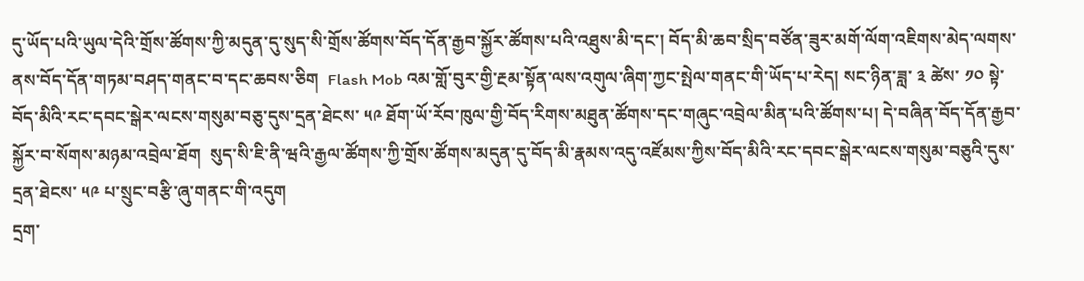དུ་ཡོད་པའི་ཡུལ་དེའི་གྲོས་ཚོགས་ཀྱི་མདུན་དུ་སུད་སི་གྲོས་ཚོགས་བོད་དོན་རྒྱབ་སྐྱོར་ཚོགས་པའི་འཐུས་མི་དང་། བོད་མི་ཆབ་སྲིད་བཙོན་ཟུར་མགོ་ལོག་འཇིགས་མེད་ལགས་ནས་བོད་དོན་གཏམ་བཤད་གནང་བ་དང་ཆབས་ཅིག  Flash Mob འམ་གློ་བུར་གྱི་རྔམ་སྟོན་ལས་འགུལ་ཞིག་ཀྱང་སྤེལ་གནང་གི་ཡོད་པ་རེད། སང་ཉིན་ཟླ་ ༣ ཚེས་ ༡༠ སྟེ་བོད་མིའི་རང་དབང་སྒེར་ལངས་གསུམ་བཅུ་དུས་དྲན་ཐེངས་ ༥༩ ཐོག་ཡོ་རོབ་ཁུལ་གྱི་བོད་རིགས་མཐུན་ཚོགས་དང་གཞུང་འབྲེལ་མིན་པའི་ཚོགས་པ། དེ་བཞིན་བོད་དོན་རྒྱབ་སྐྱོར་བ་སོགས་མཉམ་འབྲེལ་ཐོག  སུད་སི་ཇི་ནི་ཝའི་རྒྱལ་ཚོགས་ཀྱི་གྲོས་ཚོགས་མདུན་དུ་བོད་མི་རྣམས་འདུ་འཛོམས་ཀྱིས་བོད་མིའི་རང་དབང་སྒེར་ལངས་གསུམ་བཅུའི་དུས་དྲན་ཐེངས་ ༥༩ པ་སྲུང་བརྩི་ཞུ་གནང་གི་འདུག
དྲག་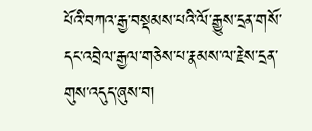པོའི་བཀའ་རྒྱ་བསྡམས་པའི་ལོ་རྒྱུས་དྲན་གསོ་དང་འབྲེལ་རྒྱལ་གཅེས་པ་རྣམས་ལ་རྗེས་དྲན་གུས་འདུད་ཞུས་བ།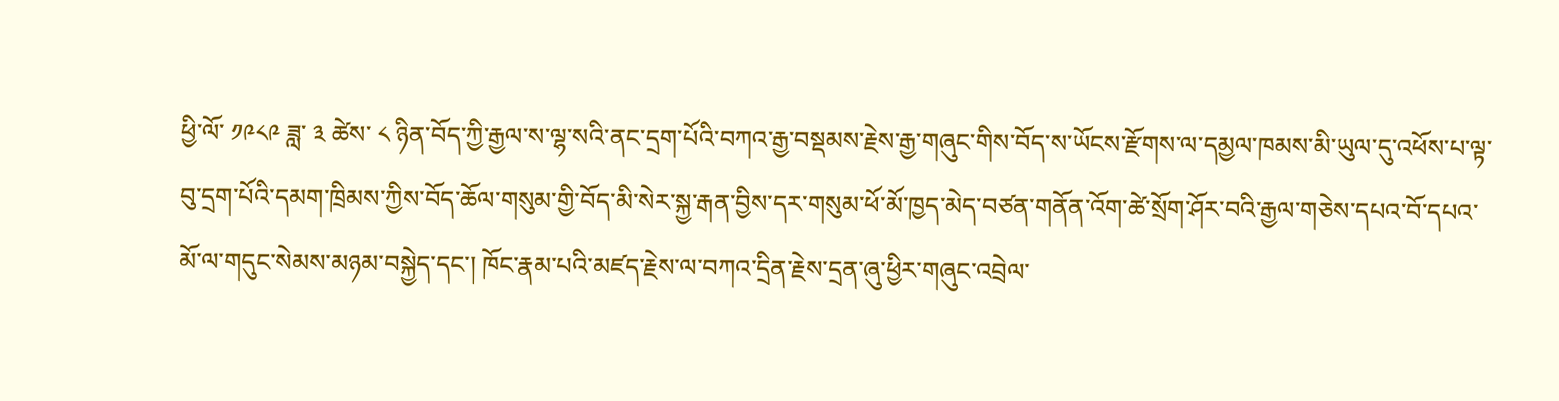ཕྱི་ལོ་ ༡༩༨༩ ཟླ་ ༣ ཚེས་ ༨ ཉིན་བོད་ཀྱི་རྒྱལ་ས་ལྷ་སའི་ནང་དྲག་པོའི་བཀའ་རྒྱ་བསྡམས་རྗེས་རྒྱ་གཞུང་གིས་བོད་ས་ཡོངས་རྫོགས་ལ་དམྱལ་ཁམས་མི་ཡུལ་དུ་འཕོས་པ་ལྟ་བུ་དྲག་པོའི་དམག་ཁྲིམས་ཀྱིས་བོད་ཆོལ་གསུམ་གྱི་བོད་མི་སེར་སྐྱ་རྒན་བྱིས་དར་གསུམ་ཕོ་མོ་ཁྱད་མེད་བཙན་གནོན་འོག་ཚེ་སྲོག་ཤོར་བའི་རྒྱལ་གཅེས་དཔའ་བོ་དཔའ་མོ་ལ་གདུང་སེམས་མཉམ་བསྐྱེད་དང་། ཁོང་རྣམ་པའི་མཛད་རྗེས་ལ་བཀའ་དྲིན་རྗེས་དྲན་ཞུ་ཕྱིར་གཞུང་འབྲེལ་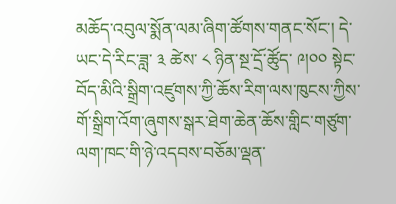མཆོད་འབུལ་སྨོན་ལམ་ཞིག་ཚོགས་གནང་སོང་། དེ་ཡང་དེ་རིང་ཟླ་ ༣ ཚེས་ ༨ ཉིན་སྔ་དྲོ་ཚོུད་ ༩།༠༠ སྟེང་བོད་མིའི་སྒྲིག་འཛུགས་ཀྱི་ཆོས་རིག་ལས་ཁུངས་ཀྱིས་གོ་སྒྲིག་འོག་ཞུགས་སྒར་ཐེག་ཆེན་ཆོས་གླིང་གཙུག་ལག་ཁང་གི་ཉེ་འདབས་བཅོམ་ལྡན་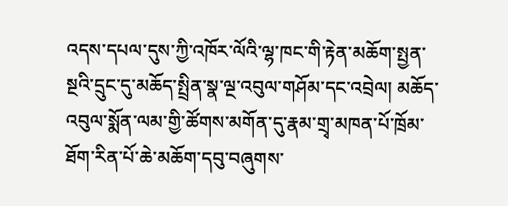འདས་དཔལ་དུས་ཀྱི་འཁོར་ལོའི་ལྷ་ཁང་གི་རྟེན་མཆོག་སྤྱན་སྔའི་དྲུང་དུ་མཆོད་སྤྲིན་སྣ་ལྔ་འབུལ་གཤོམ་དང་འབྲེལ། མཆོད་འབུལ་སྨོན་ལམ་གྱི་ཚོགས་མགོན་དུ་རྣམ་གྲྭ་མཁན་པོ་ཁྲོམ་ཐོག་རིན་པོ་ཆེ་མཆོག་དབུ་བཞུགས་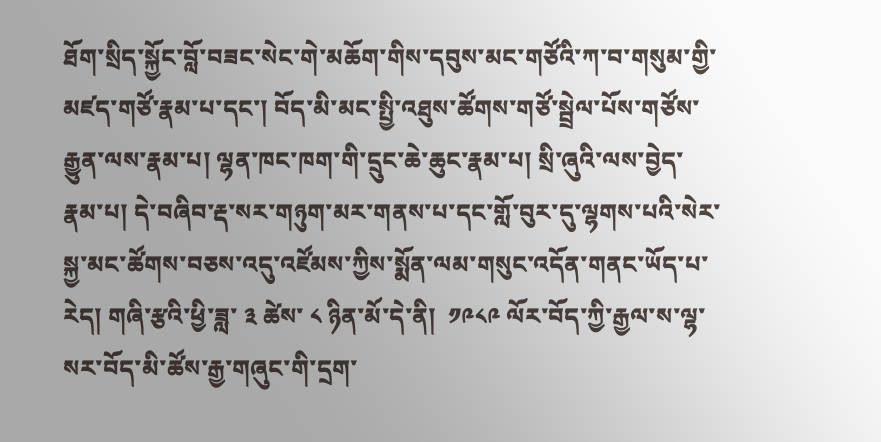ཐོག་སྲིད་སྐྱོང་བློ་བཟང་སེང་གེ་མཆོག་གིས་དབུས་མང་གཙོའི་ཀ་བ་གསུམ་གྱི་མཛད་གཙོ་རྣམ་པ་དང་། བོད་མི་མང་སྤྱི་འཐུས་ཚོགས་གཙོ་སྦྲེལ་པོས་གཙོས་རྒྱུན་ལས་རྣམ་པ། ལྷན་ཁང་ཁག་གི་དྲུང་ཆེ་ཆུང་རྣམ་པ། སྲི་ཞུའི་ལས་བྱེད་རྣམ་པ། དེ་བཞིབ་རྡ་སར་གཉུག་མར་གནས་པ་དང་གློ་བུར་དུ་ལྷགས་པའི་སེར་སྐྱ་མང་ཚོགས་བཅས་འདུ་འཛོམས་ཀྱིས་སྨོན་ལམ་གསུང་འདོན་གནང་ཡོད་པ་རེད། གཞི་རྩའི་ཕྱི་ཟླ་ ༣ ཚེས་ ༨ ཉིན་མོ་དེ་ནི།  ༡༩༨༩ ལོར་བོད་ཀྱི་རྒྱལ་ས་ལྷ་སར་བོད་མི་ཚོས་རྒྱ་གཞུང་གི་དྲག་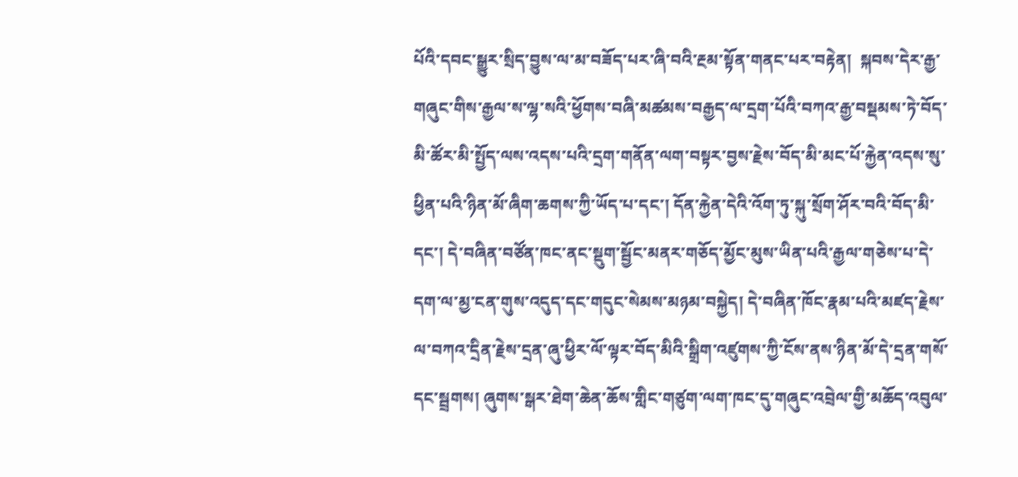པོའི་དབང་སྒྱུར་སྲིད་བྱུས་ལ་མ་བཟོད་པར་ཞི་བའི་རྔམ་སྟོན་གནང་པར་བརྟེན།  སྐབས་དེར་རྒྱ་གཞུང་གིས་རྒྱལ་ས་ལྷ་སའི་ཕྱོགས་བཞི་མཚམས་བརྒྱད་ལ་དྲག་པོའི་བཀའ་རྒྱ་བསྡམས་ཏེ་བོད་མི་ཚོར་མི་སྤྱོད་ལས་འདས་པའི་དྲག་གནོན་ལག་བསྟར་བྱས་རྗེས་བོད་མི་མང་པོ་རྐྱེན་འདས་སུ་ཕྱིན་པའི་ཉིན་མོ་ཞིག་ཆགས་ཀྱི་ཡོད་པ་དང་། དོན་རྐྱེན་དེའི་འོག་ཏུ་སྐུ་སྲོག་ཤོར་བའི་བོད་མི་དང་། དེ་བཞིན་བཙོན་ཁང་ནང་སྡུག་སྦྱོང་མནར་གཅོད་མྱོང་མུས་ཡིན་པའི་རྒྱལ་གཅེས་པ་དེ་དག་ལ་མྱ་ངན་གུས་འདུད་དང་གདུང་སེམས་མཉམ་བསྐྱེད། དེ་བཞིན་ཁོང་རྣམ་པའི་མཛད་རྗེས་ལ་བཀའ་དྲིན་རྗེས་དྲན་ཞུ་ཕྱིར་ལོ་ལྟར་བོད་མིའི་སྒྲིག་འཛུགས་ཀྱི་ངོས་ནས་ཉིན་མོ་དེ་དྲན་གསོ་དང་སྦྲགས། ཞུགས་སྒར་ཐེག་ཆེན་ཆོས་གླིང་གཙུག་ལག་ཁང་དུ་གཞུང་འབྲེལ་གྱི་མཆོད་འབུལ་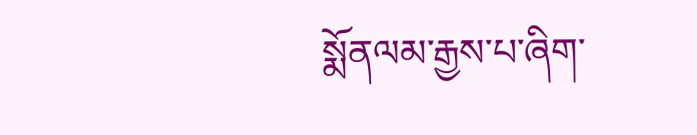སྨོནལམ་རྒྱས་པ་ཞིག་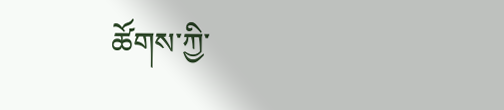ཚོགས་ཀྱི་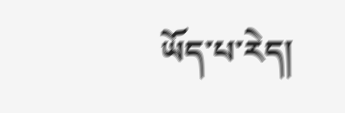ཡོད་པ་རེད།